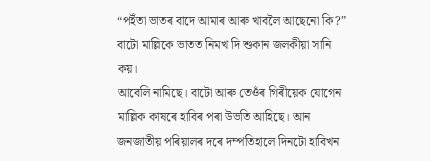“পইঁতা ভাতৰ বাদে আমাৰ আৰু খাবলৈ আছেনো কি?” বাটো মাল্লিকে ভাতত নিমখ দি শুকান জলকীয়া সানি কয়।
আবেলি নামিছে। বাটো আৰু তেওঁৰ গিৰীয়েক যোগেন মাল্লিক কাষৰে হাবিৰ পৰা উভতি আহিছে। আন জনজাতীয় পৰিয়ালৰ দৰে দম্পতিহালে দিনটো হাবিখন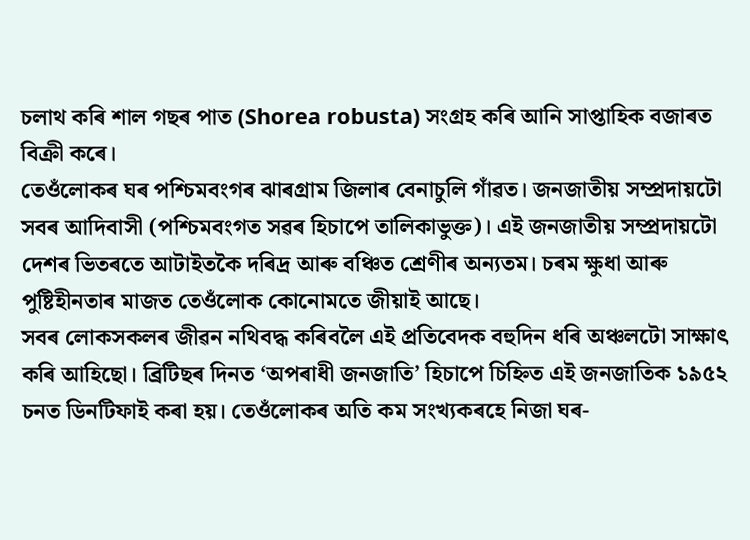চলাথ কৰি শাল গছৰ পাত (Shorea robusta) সংগ্ৰহ কৰি আনি সাপ্তাহিক বজাৰত বিক্ৰী কৰে।
তেওঁলোকৰ ঘৰ পশ্চিমবংগৰ ঝাৰগ্ৰাম জিলাৰ বেনাচুলি গাঁৱত। জনজাতীয় সম্প্ৰদায়টো সবৰ আদিবাসী (পশ্চিমবংগত সৱৰ হিচাপে তালিকাভুক্ত)। এই জনজাতীয় সম্প্ৰদায়টো দেশৰ ভিতৰতে আটাইতকৈ দৰিদ্ৰ আৰু বঞ্চিত শ্ৰেণীৰ অন্যতম। চৰম ক্ষুধা আৰু পুষ্টিহীনতাৰ মাজত তেওঁলোক কোনোমতে জীয়াই আছে।
সবৰ লোকসকলৰ জীৱন নথিবদ্ধ কৰিবলৈ এই প্ৰতিবেদক বহুদিন ধৰি অঞ্চলটো সাক্ষাৎ কৰি আহিছো। ব্ৰিটিছৰ দিনত ‘অপৰাধী জনজাতি’ হিচাপে চিহ্নিত এই জনজাতিক ১৯৫২ চনত ডিনটিফাই কৰা হয়। তেওঁলোকৰ অতি কম সংখ্যকৰহে নিজা ঘৰ-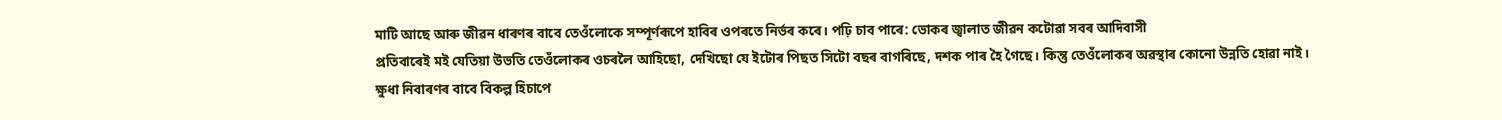মাটি আছে আৰু জীৱন ধাৰণৰ বাবে তেওঁলোকে সম্পূৰ্ণৰূপে হাবিৰ ওপৰতে নিৰ্ভৰ কৰে। পঢ়ি চাব পাৰে: ভোকৰ জ্বালাত জীৱন কটোৱা সবৰ আদিবাসী
প্ৰতিবাৰেই মই যেতিয়া উভতি তেওঁলোকৰ ওচৰলৈ আহিছো, দেখিছো যে ইটোৰ পিছত সিটো বছৰ বাগৰিছে, দশক পাৰ হৈ গৈছে। কিন্তু তেওঁলোকৰ অৱস্থাৰ কোনো উন্নতি হোৱা নাই। ক্ষুধা নিবাৰণৰ বাবে বিকল্প হিচাপে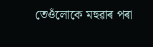তেওঁলোকে মহুৱাৰ পৰা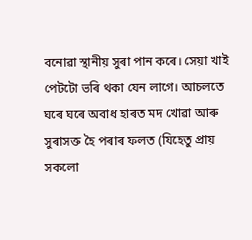বনোৱা স্থানীয় সুৰা পান কৰে। সেয়া খাই পেটটো ভৰি থকা যেন লাগে। আচলতে ঘৰে ঘৰে অবাধ হাৰত মদ খোৱা আৰু সুৰাসক্ত হৈ পৰাৰ ফলত (যিহেতু প্ৰায় সকলো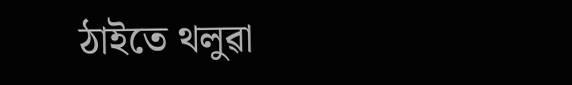ঠাইতে থলুৱা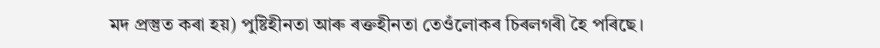মদ প্ৰস্তুত কৰা হয়) পুষ্টিহীনতা আৰু ৰক্তহীনতা তেওঁলোকৰ চিৰলগৰী হৈ পৰিছে।